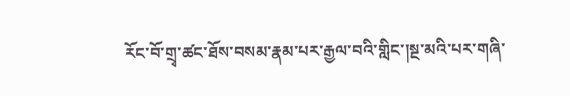རོང་བོ་གྲྭ་ཚང་ཐོས་བསམ་རྣམ་པར་རྒྱལ་བའི་གླིང་།སྔ་མའི་པར་གཞི་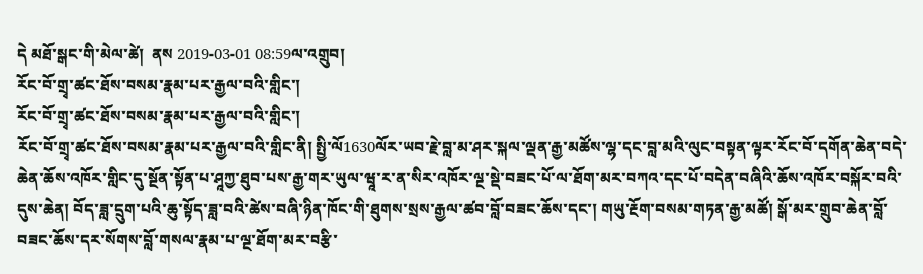དེ མཐོ་སྒང་གི་མེལ་ཚེ།  ནས 2019-03-01 08:59ལ་འགྲུབ།
རོང་བོ་གྲྭ་ཚང་ཐོས་བསམ་རྣམ་པར་རྒྱལ་བའི་གླིང་།
རོང་བོ་གྲྭ་ཚང་ཐོས་བསམ་རྣམ་པར་རྒྱལ་བའི་གླིང་།
རོང་བོ་གྲྭ་ཚང་ཐོས་བསམ་རྣམ་པར་རྒྱལ་བའི་གླིང་ནི། སྤྱི་ལོ1630ལོར་ཡབ་རྗེ་བླ་མ་ཤར་སྐལ་ལྡན་རྒྱ་མཚོས་ལྷ་དང་བླ་མའི་ལུང་བསྟན་ལྟར་རོང་བོ་དགོན་ཆེན་བདེ་ཆེན་ཆོས་འཁོར་གླིང་དུ་སྔོན་སྟོན་པ་ཤཱཀྱ་ཐུབ་པས་རྒྱ་གར་ཡུལ་ཝཱ་ར་ན་སིར་འཁོར་ལྔ་སྡེ་བཟང་པོ་ལ་ཐོག་མར་བཀའ་དང་པོ་བདེན་བཞིའི་ཆོས་འཁོར་བསྐོར་བའི་དུས་ཆེན། བོད་ཟླ་དྲུག་པའི་ཆུ་སྟོད་ཟླ་བའི་ཚེས་བཞི་ཉིན་ཁོང་གི་ཐུགས་སྲས་རྒྱལ་ཚབ་བློ་བཟང་ཆོས་དང་། གཡུ་རྔོག་བསམ་གཏན་རྒྱ་མཚོ། སྒོ་མར་གྲུབ་ཆེན་བློ་བཟང་ཆོས་དར་སོགས་བློ་གསལ་རྣམ་པ་ལྔ་ཐོག་མར་བརྩི་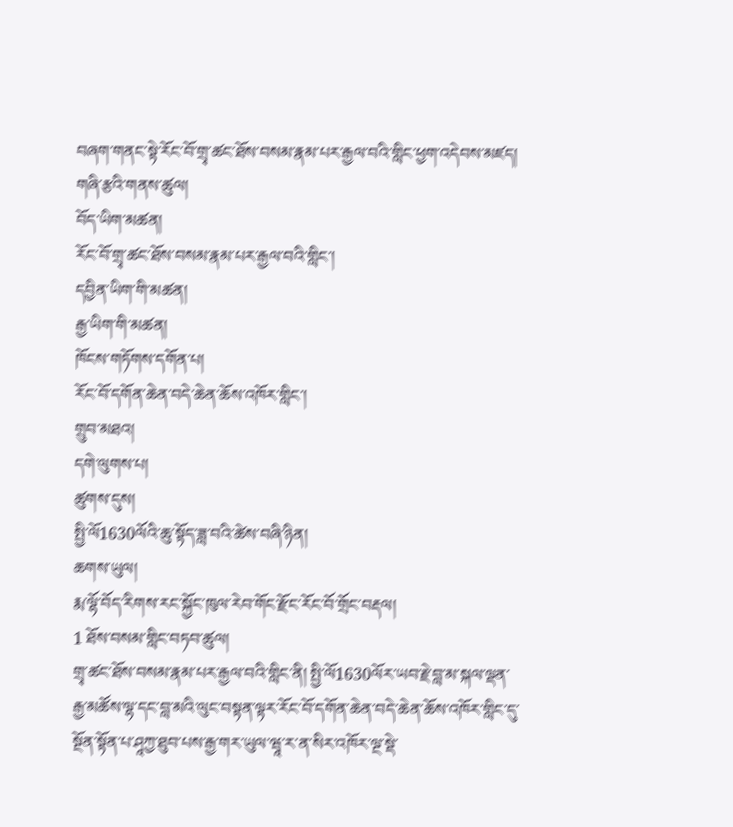བཞག་གནང་སྟེ་རོང་བོ་གྲྭ་ཚང་ཐོས་བསམ་རྣམ་པར་རྒྱལ་བའི་གླིང་ཕྱག་འདེབས་མཛད།
གཞི་རྩའི་གནས་ཚུལ།
བོད་ཡིག་མཚན།
རོང་བོ་གྲྭ་ཚང་ཐོས་བསམ་རྣམ་པར་རྒྱལ་བའི་གླིང་།
དབྱིན་ཡིག་གི་མཚན།
རྒྱ་ཡིག་གི་མཚན།
ཁོངས་གཏོགས་དགོན་པ།
རོང་བོ་དགོན་ཆེན་བདེ་ཆེན་ཆོས་འཁོར་གླིང་།
གྲུབ་མཐའ།
དགེ་ལུགས་པ།
ཚུགས་དུས།
སྤྱི་ལོ1630ལོའི་ཆུ་སྟོད་ཟླ་བའི་ཚེས་བཞི་ཉིན།
ཆགས་ཡུལ།
རྨ་ལྷོ་བོད་རིགས་རང་སྐྱོང་ཁུལ་རེབ་གོང་རྫོང་རོང་བོ་གྲོང་བརྡལ།
1 ཐོས་བསམ་གླིང་བཏབ་ཚུལ།
གྲྭ་ཚང་ཐོས་བསམ་རྣམ་པར་རྒྱལ་བའི་གླིང་ནི། སྤྱི་ལོ1630ལོར་ཡབ་རྗེ་བླ་མ་སྐལ་ལྡན་རྒྱ་མཚོས་ལྷ་དང་བླ་མའི་ལུང་བསྟན་ལྟར་རོང་བོ་དགོན་ཆེན་བདེ་ཆེན་ཆོས་འཁོར་གླིང་དུ་སྔོན་སྟོན་པ་ཤཱཀྱ་ཐུབ་པས་རྒྱ་གར་ཡུལ་ཝཱ་ར་ན་སིར་འཁོར་ལྔ་སྡེ་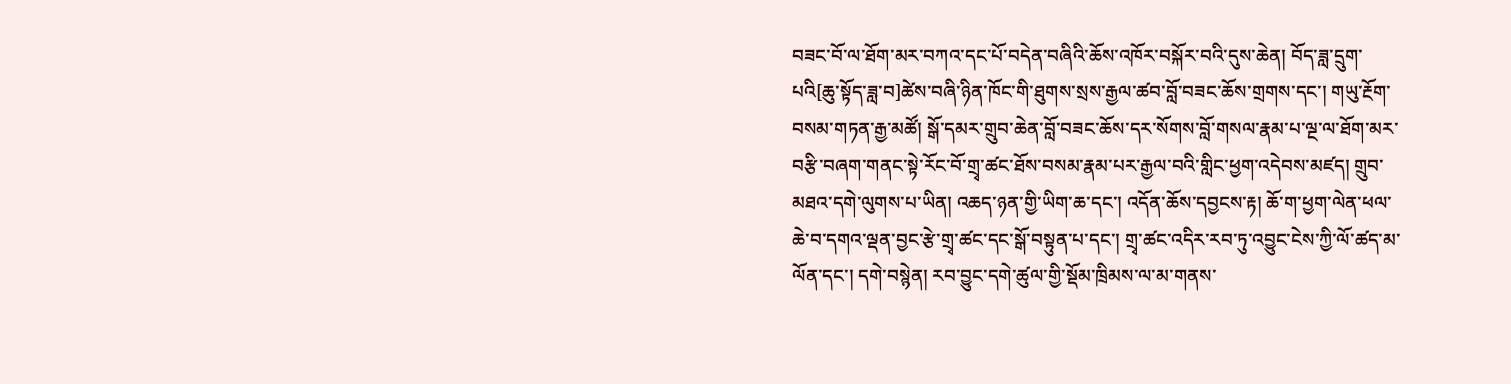བཟང་བོ་ལ་ཐོག་མར་བཀའ་དང་པོ་བདེན་བཞིའི་ཆོས་འཁོར་བསྐོར་བའི་དུས་ཆེན། བོད་ཟླ་དྲུག་པའི[ཆུ་སྟོད་ཟླ་བ]ཚེས་བཞི་ཉིན་ཁོང་གི་ཐུགས་སྲས་རྒྱལ་ཚབ་བློ་བཟང་ཆོས་གྲགས་དང་། གཡུ་རྔོག་བསམ་གཏན་རྒྱ་མཚོ། སྒོ་དམར་གྲུབ་ཆེན་བློ་བཟང་ཆོས་དར་སོགས་བློ་གསལ་རྣམ་པ་ལྔ་ལ་ཐོག་མར་བརྩི་བཞག་གནང་སྟེ་རོང་བོ་གྲྭ་ཚང་ཐོས་བསམ་རྣམ་པར་རྒྱལ་བའི་གླིང་ཕྱག་འདེབས་མཛད། གྲུབ་མཐའ་དགེ་ལུགས་པ་ཡིན། འཆད་ཉན་གྱི་ཡིག་ཆ་དང་། འདོན་ཆོས་དབྱངས་རྟ། ཆོ་ག་ཕྱག་ལེན་ཕལ་ཆེ་བ་དགའ་ལྡན་བྱང་རྩེ་གྲྭ་ཚང་དང་སྒོ་བསྟུན་པ་དང་། གྲྭ་ཚང་འདིར་རབ་ཏུ་འབྱུང་ངེས་ཀྱི་ལོ་ཚད་མ་ལོན་དང་། དགེ་བསྙེན། རབ་བྱུང་དགེ་ཚུལ་གྱི་སྡོམ་ཁྲིམས་ལ་མ་གནས་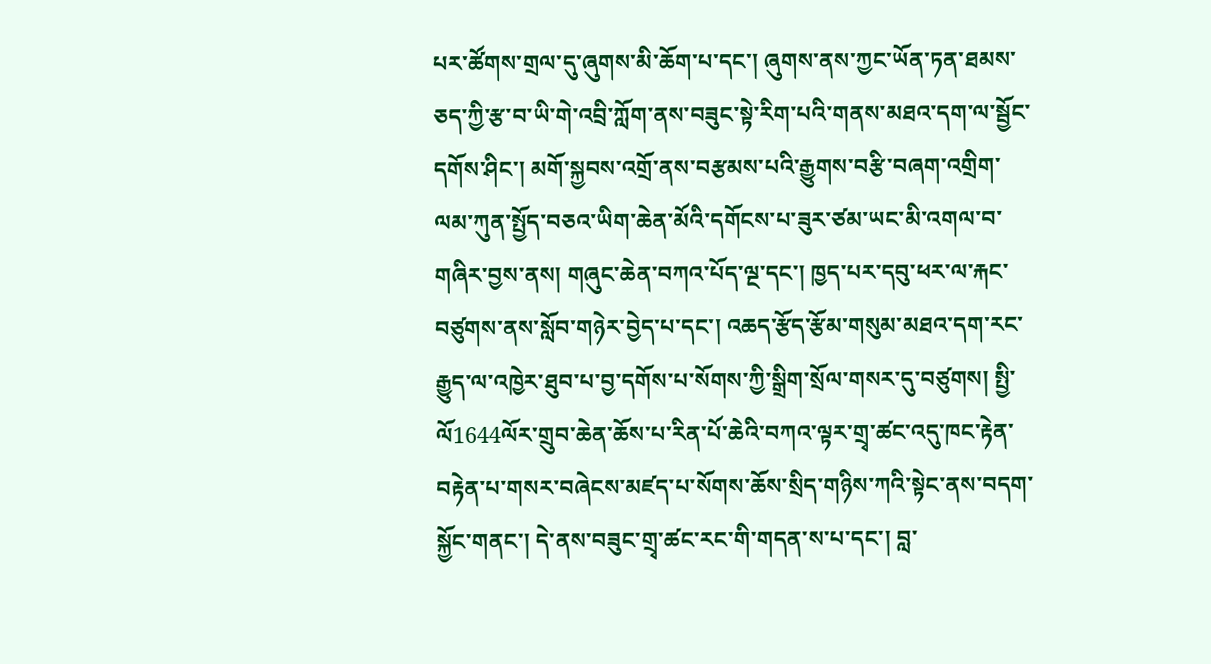པར་ཚོགས་གྲལ་དུ་ཞུགས་མི་ཆོག་པ་དང་། ཞུགས་ནས་ཀྱང་ཡོན་ཏན་ཐམས་ཅད་ཀྱི་རྩ་བ་ཡི་གེ་འབྲི་ཀློག་ནས་བཟུང་སྟེ་རིག་པའི་གནས་མཐའ་དག་ལ་སྦྱོང་དགོས་ཤིང་། མགོ་སྐྱབས་འགྲོ་ནས་བརྩམས་པའི་རྒྱུགས་བརྩི་བཞག་འགྲིག་ལམ་ཀུན་སྤྱོད་བཅའ་ཡིག་ཆེན་མོའི་དགོངས་པ་ཟུར་ཙམ་ཡང་མི་འགལ་བ་གཞིར་བྱས་ནས། གཞུང་ཆེན་བཀའ་པོད་ལྔ་དང་། ཁྱད་པར་དབུ་ཕར་ལ་རྐང་བཙུགས་ནས་སློབ་གཉེར་བྱེད་པ་དང་། འཆད་རྩོད་རྩོམ་གསུམ་མཐའ་དག་རང་རྒྱུད་ལ་འཁྱེར་ཐུབ་པ་བྱ་དགོས་པ་སོགས་ཀྱི་སྒྲིག་སྲོལ་གསར་དུ་བཙུགས། སྤྱི་ལོ1644ལོར་གྲུབ་ཆེན་ཆོས་པ་རིན་པོ་ཆེའི་བཀའ་ལྟར་གྲྭ་ཚང་འདུ་ཁང་རྟེན་བརྟེན་པ་གསར་བཞེངས་མཛད་པ་སོགས་ཆོས་སྲིད་གཉིས་ཀའི་སྟེང་ནས་བདག་སྐྱོང་གནང་། དེ་ནས་བཟུང་གྲྭ་ཚང་རང་གི་གདན་ས་པ་དང་། བླ་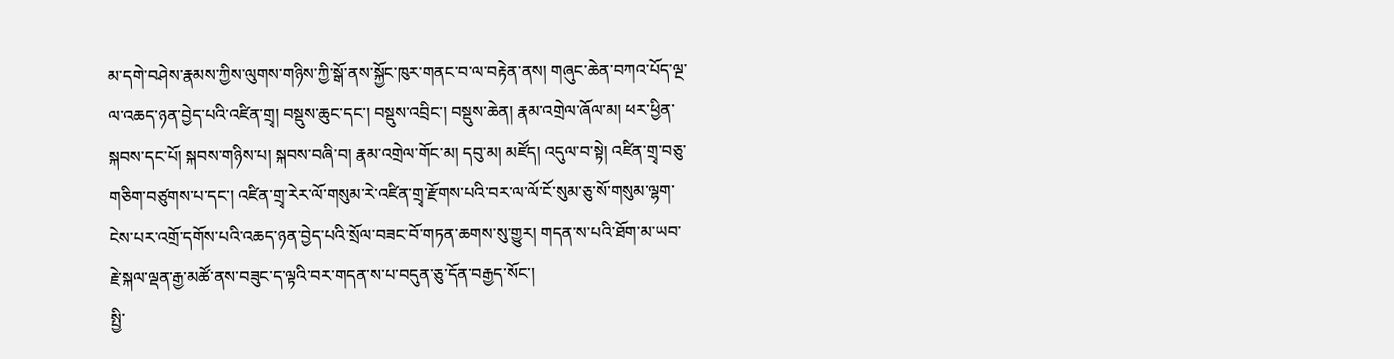མ་དགེ་བཤེས་རྣམས་ཀྱིས་ལུགས་གཉིས་ཀྱི་སྒོ་ནས་སྐྱོང་ཁུར་གནང་བ་ལ་བརྟེན་ནས། གཞུང་ཆེན་བཀའ་པོད་ལྔ་ལ་འཆད་ཉན་བྱེད་པའི་འཛིན་གྲྭ། བསྡུས་ཆུང་དང་། བསྡུས་འབྲིང་། བསྡུས་ཆེན། རྣམ་འགྲེལ་ཞོལ་མ། ཕར་ཕྱིན་སྐབས་དང་པོ། སྐབས་གཉིས་པ། སྐབས་བཞི་བ། རྣམ་འགྲེལ་གོང་མ། དབུ་མ། མཛོད། འདུལ་བ་སྟེ། འཛིན་གྲྭ་བཅུ་གཅིག་བཙུགས་པ་དང་། འཛིན་གྲྭ་རེར་ལོ་གསུམ་རེ་འཛིན་གྲྭ་རྫོགས་པའི་བར་ལ་ལོ་ངོ་སུམ་ཅུ་སོ་གསུམ་ལྷག་ངེས་པར་འགྲོ་དགོས་པའི་འཆད་ཉན་བྱེད་པའི་སྲོལ་བཟང་བོ་གཏན་ཆགས་སུ་གྱུར། གདན་ས་པའི་ཐོག་མ་ཡབ་རྗེ་སྐལ་ལྡན་རྒྱ་མཚོ་ནས་བཟུང་ད་ལྟའི་བར་གདན་ས་པ་བདུན་ཅུ་དོན་བརྒྱད་སོང་།
སྤྱི་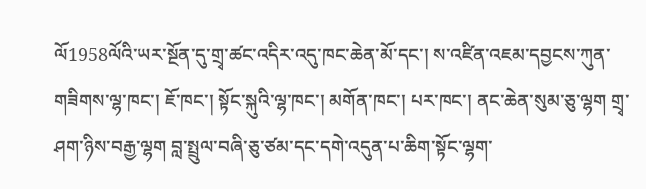ལོ1958ལོའི་ཡར་སྔོན་དུ་གྲྭ་ཚང་འདིར་འདུ་ཁང་ཆེན་མོ་དང་། ས་འཛིན་འཇམ་དབྱངས་ཀུན་གཟིགས་ལྷ་ཁང་། ཇོ་ཁང་། སྟོང་སྐུའི་ལྷ་ཁང་། མགོན་ཁང་། པར་ཁང་། ནང་ཆེན་སུམ་ཅུ་ལྷག གྲྭ་ཤག་ཉིས་བརྒྱ་ལྷག བླ་སྤྲུལ་བཞི་ཅུ་ཙམ་དང་དགེ་འདུན་པ་ཆིག་སྟོང་ལྷག་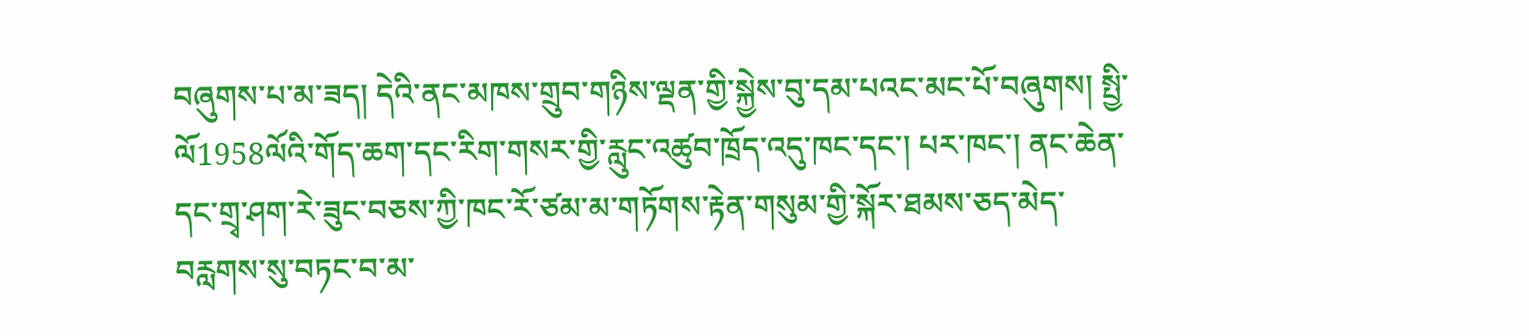བཞུགས་པ་མ་ཟད། དེའི་ནང་མཁས་གྲུབ་གཉིས་ལྡན་གྱི་སྐྱེས་བུ་དམ་པའང་མང་པོ་བཞུགས། སྤྱི་ལོ1958ལོའི་གོད་ཆག་དང་རིག་གསར་གྱི་རླུང་འཚུབ་ཁྲོད་འདུ་ཁང་དང་། པར་ཁང་། ནང་ཆེན་དང་གྲྭ་ཤག་རེ་ཟུང་བཅས་ཀྱི་ཁང་རོ་ཙམ་མ་གཏོགས་རྟེན་གསུམ་གྱི་སྐོར་ཐམས་ཅད་མེད་བརླགས་སུ་བཏང་བ་མ་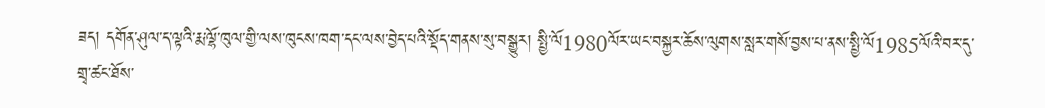ཟད། དགོན་ཤུལ་ད་ལྟའི་རྨ་ལྷོ་ཁུལ་གྱི་ལས་ཁུངས་ཁག་དང་ལས་བྱེད་པའི་སྡོད་གནས་སུ་བསྒྱུར། སྤྱི་ལོ1980ལོར་ཡང་བསྐྱར་ཆོས་ལུགས་སླར་གསོ་བྱས་པ་ནས་སྤྱི་ལོ1985ལོའི་བར་དུ་གྲྭ་ཚང་ཐོས་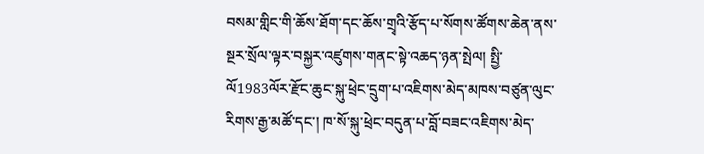བསམ་གླིང་གི་ཆོས་ཐོག་དང་ཆོས་གྲྭའི་རྩོད་པ་སོགས་ཚོགས་ཆེན་ནས་སྔར་སྲོལ་ལྟར་བསྐྱར་འཛུགས་གནང་སྟེ་འཆད་ཉན་སྤེལ། སྤྱི་ལོ1983ལོར་རྫོང་ཆུང་སྐུ་ཕྲེང་དྲུག་པ་འཇིགས་མེད་མཁས་བཙུན་ལུང་རིགས་རྒྱ་མཚོ་དང་། ཁ་སོ་སྐུ་ཕྲེང་བདུན་པ་བློ་བཟང་འཇིགས་མེད་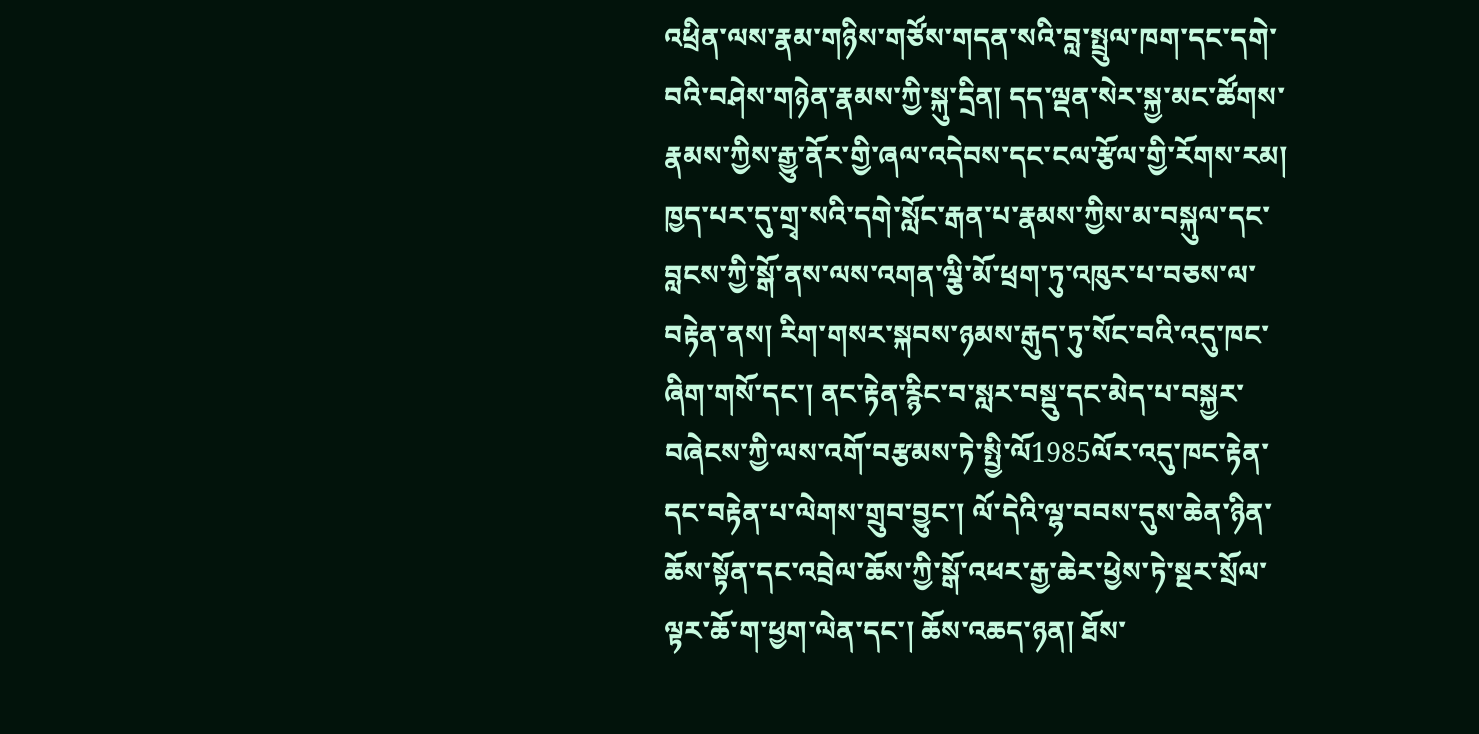འཕྲིན་ལས་རྣམ་གཉིས་གཙོས་གདན་སའི་བླ་སྤྲུལ་ཁག་དང་དགེ་བའི་བཤེས་གཉེན་རྣམས་ཀྱི་སྐུ་དྲིན། དད་ལྡན་སེར་སྐྱ་མང་ཚོགས་རྣམས་ཀྱིས་རྒྱུ་ནོར་གྱི་ཞལ་འདེབས་དང་ངལ་རྩོལ་གྱི་རོགས་རམ། ཁྱད་པར་དུ་གྲྭ་སའི་དགེ་སློང་རྒན་པ་རྣམས་ཀྱིས་མ་བསྐུལ་དང་བླངས་ཀྱི་སྒོ་ནས་ལས་འགན་ལྕི་མོ་ཕྲག་ཏུ་འཁུར་པ་བཅས་ལ་བརྟེན་ནས། རིག་གསར་སྐབས་ཉམས་རྒུད་ཏུ་སོང་བའི་འདུ་ཁང་ཞིག་གསོ་དང་། ནང་རྟེན་རྙིང་བ་སླར་བསྡུ་དང་མེད་པ་བསྐྱར་བཞེངས་ཀྱི་ལས་འགོ་བརྩམས་ཏེ་སྤྱི་ལོ1985ལོར་འདུ་ཁང་རྟེན་དང་བརྟེན་པ་ལེགས་གྲུབ་བྱུང་། ལོ་དེའི་ལྷ་བབས་དུས་ཆེན་ཉིན་ཆོས་སྟོན་དང་འབྲེལ་ཆོས་ཀྱི་སྒོ་འཕར་རྒྱ་ཆེར་ཕྱེས་ཏེ་སྔར་སྲོལ་ལྟར་ཆོ་ག་ཕྱག་ལེན་དང་། ཆོས་འཆད་ཉན། ཐོས་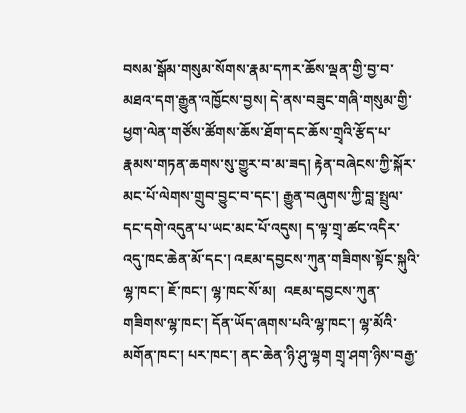བསམ་སྒོམ་གསུམ་སོགས་རྣམ་དཀར་ཆོས་ལྡན་གྱི་བྱ་བ་མཐའ་དག་རྒྱུན་འཁྱོངས་བྱས། དེ་ནས་བཟུང་གཞི་གསུམ་གྱི་ཕྱག་ལེན་གཙོས་ཚོགས་ཆོས་ཐོག་དང་ཆོས་གྲྭའི་རྩོད་པ་རྣམས་གཏན་ཆགས་སུ་གྱུར་བ་མ་ཟད། རྟེན་བཞེངས་ཀྱི་སྐོར་མང་པོ་ལེགས་གྲུབ་བྱུང་བ་དང་། རྒྱུན་བཞུགས་ཀྱི་བླ་སྤྲུལ་དང་དགེ་འདུན་པ་ཡང་མང་པོ་འདུས། ད་ལྟ་གྲྭ་ཚང་འདིར་འདུ་ཁང་ཆེན་མོ་དང་། འཇམ་དབྱངས་ཀུན་གཟིགས་སྟོང་སྐུའི་ལྷ་ཁང་། ཇོ་ཁང་། ལྷ་ཁང་སོ་མ།  འཇམ་དབྱངས་ཀུན་གཟིགས་ལྷ་ཁང་། དོན་ཡོད་ཞགས་པའི་ལྷ་ཁང་། ལྷ་མོའི་མགོན་ཁང་། པར་ཁང་། ནང་ཆེན་ཉི་ཤུ་ལྷག གྲྭ་ཤག་ཉིས་བརྒྱ་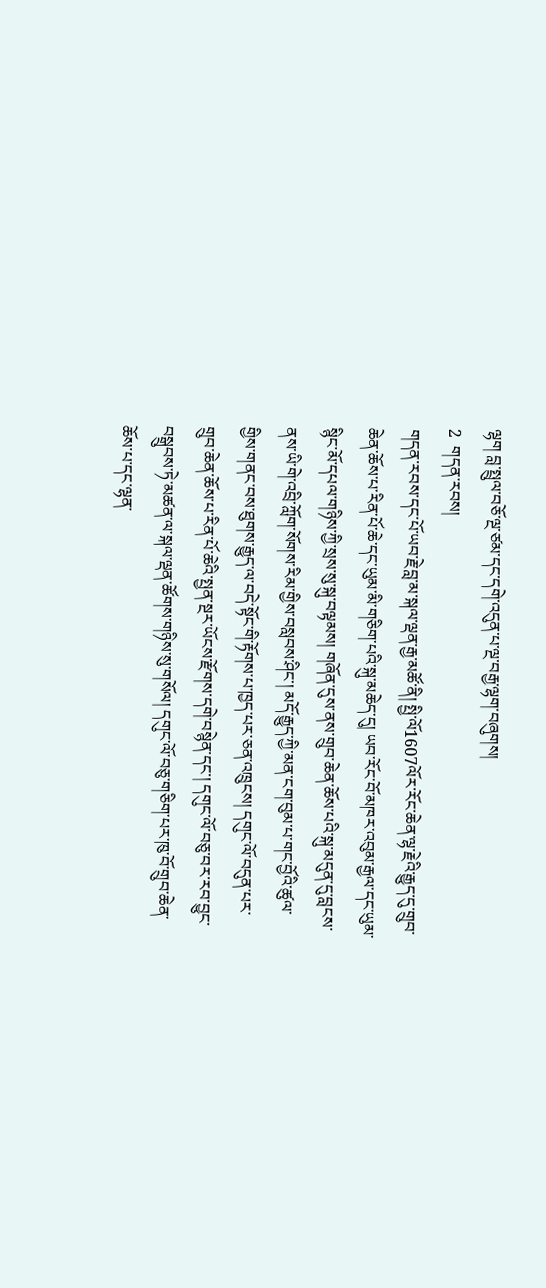ལྷག བླ་སྤྲུལ་བཅོ་ལྔ་ཙམ་དང་དགེ་འདུན་པ་ལྔ་བརྒྱ་ལྷག་བཞུགས།
2  གདན་རབས།
གདན་རབས་དང་པོ་ཡབ་རྗེ་བླ་མ་སྐལ་ལྡན་རྒྱ་མཚོ་ནི། སྤྱི་ལོ1607ལོར་རོང་ཆེན་ལྷ་རྗེའི་རྒྱུད་དུ་གྲུབ་ཆེན་ཆོས་པ་རིན་པོ་ཆེ་དང་ཡུམ་མི་གཅིག་པའི་སྐུ་མཆེད་དུ། ཡབ་རོང་བོ་མཁར་འབུམ་རྒྱལ་དང་ཡུམ་སྙིང་མོ་དཔལ་གཉིས་ཀྱི་སྲས་སུ་སྐུ་བལྟམས། གཞོན་དུས་ནས་གྲུབ་ཆེན་ཆོས་པའི་སྐུ་མདུན་དུ་བླངས་ནས་ཡི་གེ་འབྲི་ཀློག་སོགས་རིམ་གྱིས་བསླབས་ཤིང་། མདོ་རྒྱུད་ཀྱི་མན་ངག་བུམ་པ་གང་བྱོའི་ཚུལ་གྱིས་གནང་བས་ཐུགས་རྒྱུད་ལ་བདེ་སྟོང་གི་རྟོགས་པ་ཁྱད་པར་ཅན་འཁྲུངས། དགུང་ལོ་བདུན་པར་གྲུབ་ཆེན་ཆོས་པ་རིན་པོ་ཆེའི་སྤྱན་སྔར་ཡོངས་རྫོགས་དགེ་བསྙེན་དང་། དགུང་ལོ་བཅུ་བར་རབ་བྱུང་བསྒྲུབས་ཏེ་མཚན་ལ་སྐལ་ལྡན་ཚོགས་གཉིས་སུ་གསོལ། དགུང་ལོ་བཅུ་གཅིག་པར་ཁུ་བོ་གྲུབ་ཆེན་ཆོས་པ་དང་ལྷན་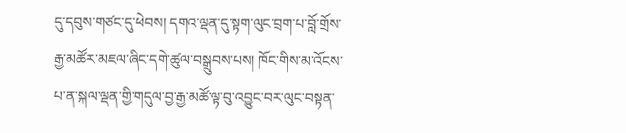དུ་དབུས་གཙང་དུ་ཕེབས། དགའ་ལྡན་དུ་སྟག་ལུང་བྲག་པ་བློ་གྲོས་རྒྱ་མཚོར་མཇལ་ཞིང་དགེ་ཚུལ་བསྒྲུབས་པས། ཁོང་གིས་མ་འོངས་པ་ན་སྐལ་ལྡན་གྱི་གདུལ་བྱ་རྒྱ་མཚོ་ལྟ་བུ་འབྱུང་བར་ལུང་བསྟན་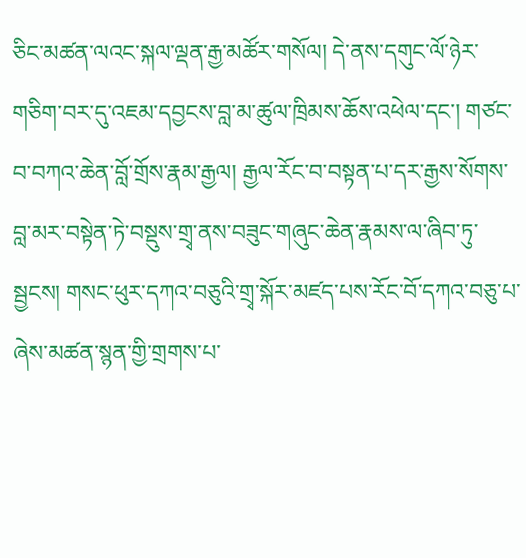ཅིང་མཚན་ལའང་སྐལ་ལྡན་རྒྱ་མཚོར་གསོལ། དེ་ནས་དགུང་ལོ་ཉེར་གཅིག་བར་དུ་འཇམ་དབྱངས་བླ་མ་ཚུལ་ཁྲིམས་ཆོས་འཕེལ་དང་། གཙང་བ་བཀའ་ཆེན་བློ་གྲོས་རྣམ་རྒྱལ། རྒྱལ་རོང་བ་བསྟན་པ་དར་རྒྱས་སོགས་བླ་མར་བསྟེན་ཏེ་བསྡུས་གྲྭ་ནས་བཟུང་གཞུང་ཆེན་རྣམས་ལ་ཞིབ་ཏུ་སྦྱངས། གསང་ཕུར་དཀའ་བཅུའི་གྲྭ་སྐོར་མཛད་པས་རོང་བོ་དཀའ་བཅུ་པ་ཞེས་མཚན་སྙན་གྱི་གྲགས་པ་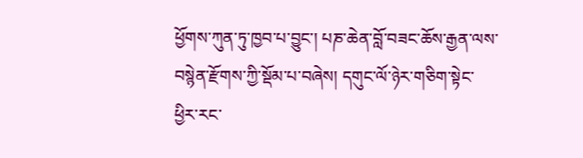ཕྱོགས་ཀུན་ཏུ་ཁྱབ་པ་བྱུང་། པཎ་ཆེན་བློ་བཟང་ཆོས་རྒྱན་ལས་བསྙེན་རྫོགས་ཀྱི་སྡོམ་པ་བཞེས། དགུང་ལོ་ཉེར་གཅིག་སྟེང་ཕྱིར་རང་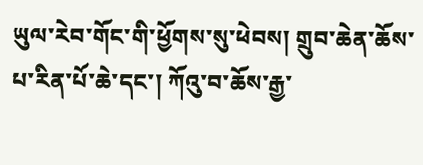ཡུལ་རེབ་གོང་གི་ཕྱོགས་སུ་ཕེབས། གྲུབ་ཆེན་ཆོས་པ་རིན་པོ་ཆེ་དང་། ཀོའུ་བ་ཆོས་རྒྱ་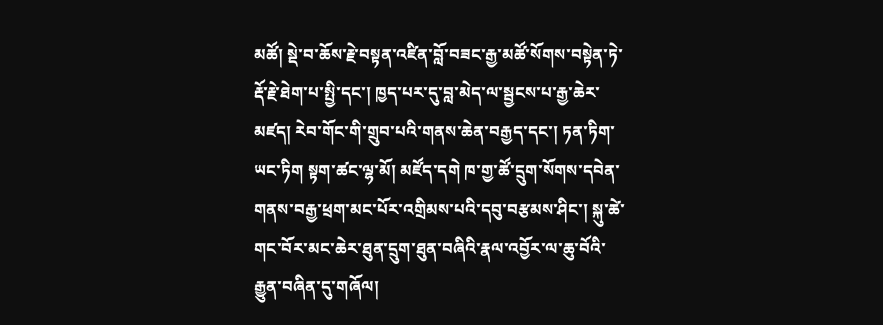མཚོ། སྡེ་བ་ཆོས་རྗེ་བསྟན་འཛིན་བློ་བཟང་རྒྱ་མཚོ་སོགས་བསྟེན་ཏེ་རྡོ་རྗེ་ཐེག་པ་སྤྱི་དང་། ཁྱད་པར་དུ་བླ་མེད་ལ་སྦྱངས་པ་རྒྱ་ཆེར་མཛད། རེབ་གོང་གི་གྲུབ་པའི་གནས་ཆེན་བརྒྱད་དང་། ཏན་ཏིག་ཡང་ཏིག སྟག་ཚང་ལྷ་མོ། མཛོད་དགེ ཁ་གྱ་ཚོ་དྲུག་སོགས་དབེན་གནས་བརྒྱ་ཕྲག་མང་པོར་འགྲིམས་པའི་དབུ་བརྩམས་ཤིང་། སྐུ་ཚེ་གང་བོར་མང་ཆེར་ཐུན་དྲུག་ཐུན་བཞིའི་རྣལ་འབྱོར་ལ་ཆུ་བོའི་རྒྱུན་བཞིན་དུ་གཞོལ།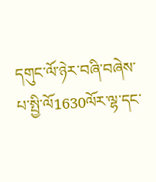དགུང་ལོ་ཉེར་བཞི་བཞེས་པ་སྤྱི་ལོ1630ལོར་ལྷ་དང་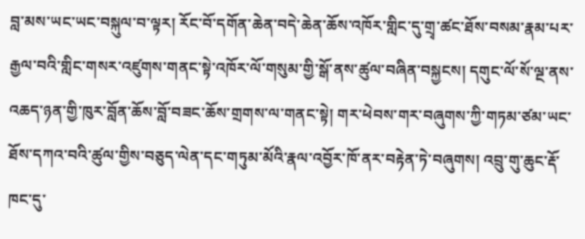བླ་མས་ཡང་ཡང་བསྐུལ་བ་ལྟར། རོང་བོ་དགོན་ཆེན་བདེ་ཆེན་ཆོས་འཁོར་གླིང་དུ་གྲྭ་ཚང་ཐོས་བསམ་རྣམ་པར་རྒྱལ་བའི་གླིང་གསར་འཛུགས་གནང་སྟེ་འཁོར་ལོ་གསུམ་གྱི་སྒོ་ནས་ཚུལ་བཞིན་བསྐྱངས། དགུང་ལོ་སོ་ལྔ་ནས་འཆད་ཉན་གྱི་ཁུར་བློན་ཆོས་བློ་བཟང་ཆོས་གྲགས་ལ་གནང་སྟེ། གར་ཕེབས་གར་བཞུགས་ཀྱི་གཏམ་ཙམ་ཡང་ཐོས་དཀའ་བའི་ཚུལ་གྱིས་བཅུད་ལེན་དང་གཏུམ་མོའི་རྣལ་འབྱོར་ཁོ་ནར་བརྟེན་ཏེ་བཞུགས། འབྲུ་གུ་ཆུང་རྡོ་ཁང་དུ་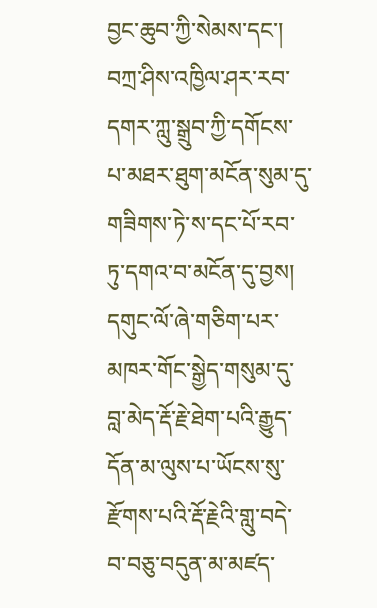བྱང་ཆུབ་ཀྱི་སེམས་དང་། བཀྲ་ཤིས་འཁྱིལ་ཤར་རབ་དགར་ཀླུ་སྒྲུབ་ཀྱི་དགོངས་པ་མཐར་ཐུག་མངོན་སུམ་དུ་གཟིགས་ཏེ་ས་དང་པོ་རབ་ཏུ་དགའ་བ་མངོན་དུ་བྱས། དགུང་ལོ་ཞེ་གཅིག་པར་མཁར་གོང་སྒྱེད་གསུམ་དུ་བླ་མེད་རྡོ་རྗེ་ཐེག་པའི་རྒྱུད་དོན་མ་ལུས་པ་ཡོངས་སུ་རྫོགས་པའི་རྡོ་རྗེའི་གླུ་བདེ་བ་བཅུ་བདུན་མ་མཛད་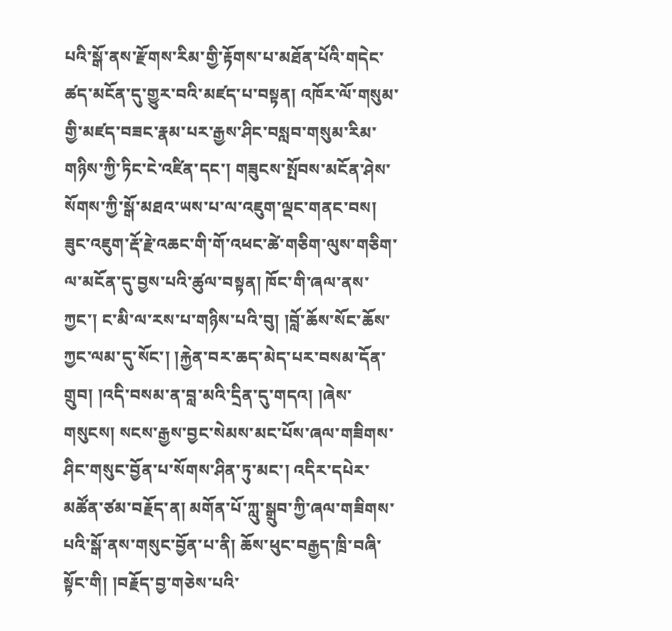པའི་སྒོ་ནས་རྫོགས་རིམ་གྱི་རྟོགས་པ་མཐོན་པོའི་གདེང་ཚད་མངོན་དུ་གྱུར་བའི་མཛད་པ་བསྟན། འཁོར་ལོ་གསུམ་གྱི་མཛད་བཟང་རྣམ་པར་རྒྱས་ཤིང་བསླབ་གསུམ་རིམ་གཉིས་ཀྱི་ཏིང་ངེ་འཛིན་དང་། གཟུངས་སྤོབས་མངོན་ཤེས་སོགས་ཀྱི་སྒོ་མཐའ་ཡས་པ་ལ་འཇུག་ལྡང་གནང་བས། ཟུང་འཇུག་རྡོ་རྗེ་འཆང་གི་གོ་འཕང་ཚེ་གཅིག་ལུས་གཅིག་ལ་མངོན་དུ་བྱས་པའི་ཚུལ་བསྟན། ཁོང་གི་ཞལ་ནས་ཀྱང་། ང་མི་ལ་རས་པ་གཉིས་པའི་བུ། །བློ་ཆོས་སོང་ཆོས་ཀྱང་ལམ་དུ་སོང་། །རྐྱེན་བར་ཆད་མེད་པར་བསམ་དོན་གྲུབ། །འདི་བསམ་ན་བླ་མའི་དྲིན་དུ་གདའ། །ཞེས་གསུངས། སངས་རྒྱས་བྱང་སེམས་མང་པོས་ཞལ་གཟིགས་ཤིང་གསུང་བྱོན་པ་སོགས་ཤིན་ཏུ་མང་། འདིར་དཔེར་མཚོན་ཙམ་བརྗོད་ན། མགོན་པོ་ཀླུ་སྒྲུབ་ཀྱི་ཞལ་གཟིགས་པའི་སྒོ་ནས་གསུང་བྱོན་པ་ནི། ཆོས་ཕུང་བརྒྱད་ཁྲི་བཞི་སྟོང་གི། །བརྗོད་བྱ་གཅེས་པའི་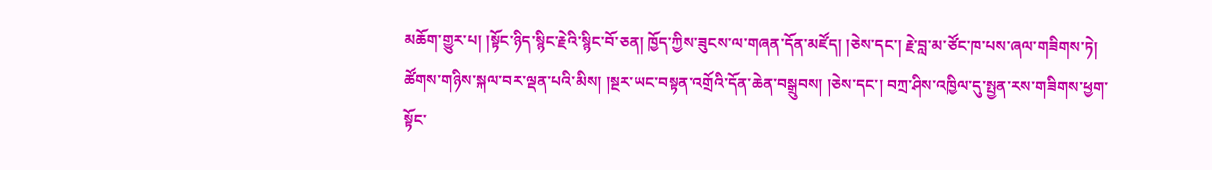མཆོག་གྱུར་པ། །སྟོང་ཉིད་སྙིང་རྗེའི་སྙིང་བོ་ཅན། ཁྱོད་ཀྱིས་ཟུངས་ལ་གཞན་དོན་མཛོད། །ཅེས་དང་། རྗེ་བླ་མ་ཙོང་ཁ་པས་ཞལ་གཟིགས་ཏེ། ཚོགས་གཉིས་སྐལ་བར་ལྡན་པའི་མིས། །སྔར་ཡང་བསྟན་འགྲོའི་དོན་ཆེན་བསྒྲུབས། །ཅེས་དང་། བཀྲ་ཤིས་འཁྱིལ་དུ་སྤྱན་རས་གཟིགས་ཕྱག་སྟོང་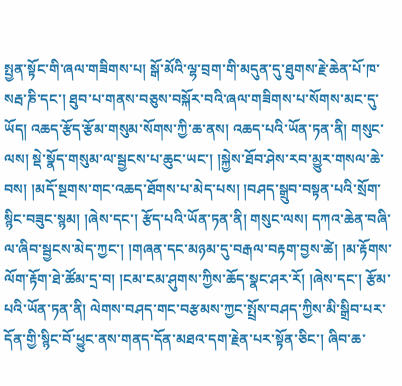སྤྱན་སྟོང་གི་ཞལ་གཟིགས་པ། སྒོ་མོའི་ལྷ་བྲག་གི་མདུན་དུ་ཐུགས་རྗེ་ཆེན་པོ་ཁ་སརྦ་ཎི་དང་། ཐུབ་པ་གནས་བཅུས་བསྐོར་བའི་ཞལ་གཟིགས་པ་སོགས་མང་དུ་ཡོད། འཆད་རྩོད་རྩོམ་གསུམ་སོགས་ཀྱི་ཆ་ནས། འཆད་པའི་ཡོན་ཏན་ནི། གསུང་ལས། སྡེ་སྣོད་གསུམ་ལ་སྦྱངས་པ་ཆུང་ཡང་། །སྐྱེས་ཐོབ་ཤེས་རབ་མྱུར་གསལ་ཆེ་བས། །མདོ་སྔགས་གང་འཆད་ཐོགས་པ་མེད་པས། །བཤད་སྒྲུབ་བསྟན་པའི་སྲོག་སྙིང་བཟུང་སྙམ། །ཞེས་དང་། རྩོད་པའི་ཡོན་ཏན་ནི། གསུང་ལས། དཀའ་ཆེན་བཞི་ལ་ཞིབ་སྦྱངས་མེད་ཀྱང་། །གཞན་དང་མཉམ་དུ་བརྒལ་བརྟག་བྱས་ཚེ། །མ་རྟོགས་ལོག་རྟོག་ཐེ་ཚོམ་དྲ་བ། །ངམ་ངམ་ཤུགས་ཀྱིས་ཆོད་སྣང་ཤར་རོ། །ཞེས་དང་། རྩོམ་པའི་ཡོན་ཏན་ནི། ལེགས་བཤད་གང་བརྩམས་ཀྱང་སྤྲོས་བཤད་ཀྱིས་མི་སྒྲིབ་པར་དོན་གྱི་སྙིང་བོ་ཕྱུང་ནས་གནད་དོན་མཐའ་དག་རྗེན་པར་སྟོན་ཅིང་། ཞིབ་ཆ་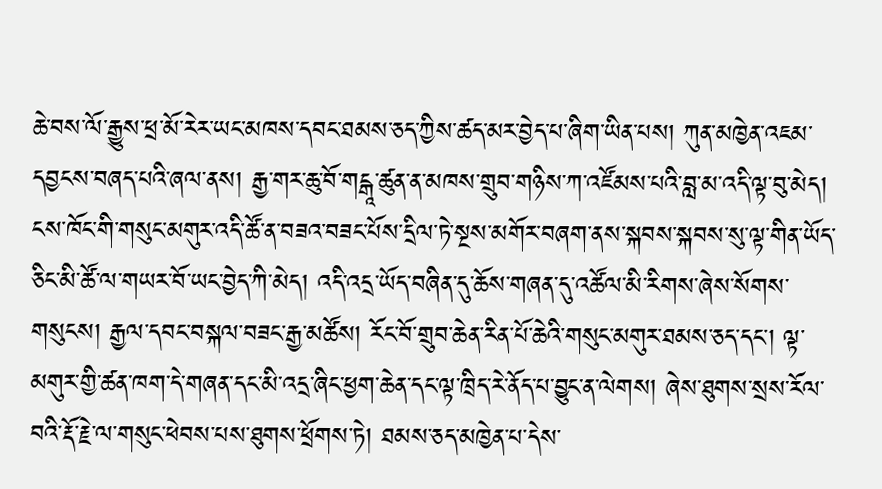ཆེ་བས་ལོ་རྒྱུས་ཕྲ་མོ་རེར་ཡང་མཁས་དབང་ཐམས་ཅད་ཀྱིས་ཚད་མར་བྱེད་པ་ཞིག་ཡིན་པས། ཀུན་མཁྱེན་འཇམ་དབྱངས་བཞད་པའི་ཞལ་ནས། རྒྱ་གར་ཆུ་བོ་གངྒཱ་ཚུན་ན་མཁས་གྲུབ་གཉིས་ཀ་འཛོམས་པའི་བླ་མ་འདི་ལྟ་བུ་མེད། ངས་ཁོང་གི་གསུང་མགུར་འདི་ཚོ་ན་བཟའ་བཟང་པོས་དྲིལ་ཏེ་སྔས་མགོར་བཞག་ནས་སྐབས་སྐབས་སུ་ལྟ་གིན་ཡོད་ཅིང་མི་ཚོ་ལ་གཡར་བོ་ཡང་བྱེད་ཀི་མེད། འདི་འདྲ་ཡོད་བཞིན་དུ་ཆོས་གཞན་དུ་འཚོལ་མི་རིགས་ཞེས་སོགས་གསུངས། རྒྱལ་དབང་བསྐལ་བཟང་རྒྱ་མཚོས། རོང་བོ་གྲུབ་ཆེན་རིན་པོ་ཆེའི་གསུང་མགུར་ཐམས་ཅད་དང་། ལྟ་མགུར་གྱི་ཚན་ཁག་དེ་གཞན་དང་མི་འདྲ་ཞིང་ཕྱག་ཆེན་དང་ལྟ་ཁྲིད་རེ་ནོད་པ་བྱུང་ན་ལེགས། ཞེས་ཐུགས་སྲས་རོལ་བའི་རྡོ་རྗེ་ལ་གསུང་ཕེབས་པས་ཐུགས་ཕྲོགས་ཏེ། ཐམས་ཅད་མཁྱེན་པ་དེས་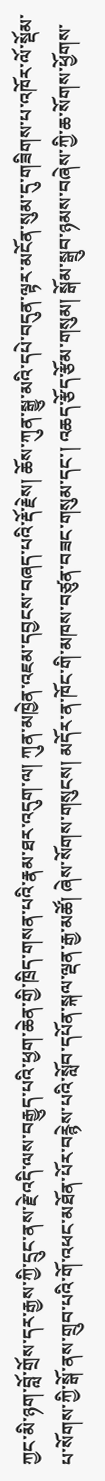ཀྱང་མི་ཉག་བློ་གྲོས་དར་རྒྱས་ཀྱི་དྲུང་ནས་རྗེ་འདི་ལས་བརྒྱུད་པའི་ཕྱག་ཆེན་གྱི་ཁྲིད་གསན་པའི་རྣམ་ཐར་འདུག་ལ། ཀུན་མཁྱེན་འཇམ་དབྱངས་བཞད་པའི་རྡོ་རྗེས། ཆོས་ཀུན་སྒྱུ་མའི་དཔེ་བདུན་ལྟར་མངོན་སུམ་དུ་གཟིགས་པ་འཁོར་ལོ་སྡོམ་པ་སོགས་ཀྱི་སྒོ་ནས་གྲུབ་པའི་གོ་འཕང་མཐོན་པོར་བརྙེས་པའི་སློབ་དཔོན་སྐལ་ལྡན་རྒྱ་མཚོ། ཞེས་སོགས་གསུངས། མདོར་ན་ཁོང་གི་མཁས་བཙུན་བཟང་གསུམ་དང་། འཆད་རྩོད་རྩོམ་གསུམ། སྒོམ་སྒྲུབ་ཉམས་བཞེས་ཀྱི་ཆ་སོགས་ཕྱོགས་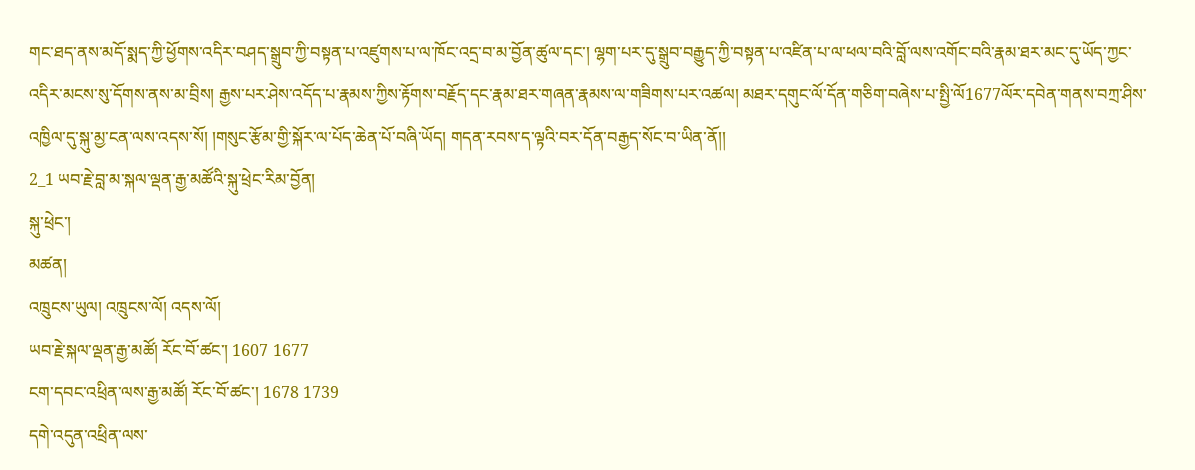གང་ཐད་ནས་མདོ་སྨད་ཀྱི་ཕྱོགས་འདིར་བཤད་སྒྲུབ་ཀྱི་བསྟན་པ་འཛུགས་པ་ལ་ཁོང་འདྲ་བ་མ་བྱོན་ཚུལ་དང་། ལྷག་པར་དུ་སྒྲུབ་བརྒྱུད་ཀྱི་བསྟན་པ་འཛིན་པ་ལ་ཕལ་བའི་བློ་ལས་འགོང་བའི་རྣམ་ཐར་མང་དུ་ཡོད་ཀྱང་འདིར་མངས་སུ་དོགས་ནས་མ་བྲིས། རྒྱས་པར་ཤེས་འདོད་པ་རྣམས་ཀྱིས་རྟོགས་བརྗོད་དང་རྣམ་ཐར་གཞན་རྣམས་ལ་གཟིགས་པར་འཚལ། མཐར་དགུང་ལོ་དོན་གཅིག་བཞེས་པ་སྤྱི་ལོ1677ལོར་དབེན་གནས་བཀྲ་ཤིས་འཁྱིལ་དུ་སྐུ་མྱ་ངན་ལས་འདས་སོ། །གསུང་རྩོམ་གྱི་སྐོར་ལ་པོད་ཆེན་པོ་བཞི་ཡོད། གདན་རབས་ད་ལྟའི་བར་དོན་བརྒྱད་སོང་བ་ཡིན་ནོ།།
2_1 ཡབ་རྗེ་བླ་མ་སྐལ་ལྡན་རྒྱ་མཚོའི་སྐུ་ཕྲེང་རིམ་བྱོན།
སྐུ་ཕྲེང་།
མཚན།
འཁྲུངས་ཡུལ། འཁྲུངས་ལོ། འདས་ལོ།
ཡབ་རྗེ་སྐལ་ལྡན་རྒྱ་མཚོ། རོང་བོ་ཚང་། 1607 1677
ངག་དབང་འཕྲིན་ལས་རྒྱ་མཚོ། རོང་བོ་ཚང་། 1678 1739
དགེ་འདུན་འཕྲིན་ལས་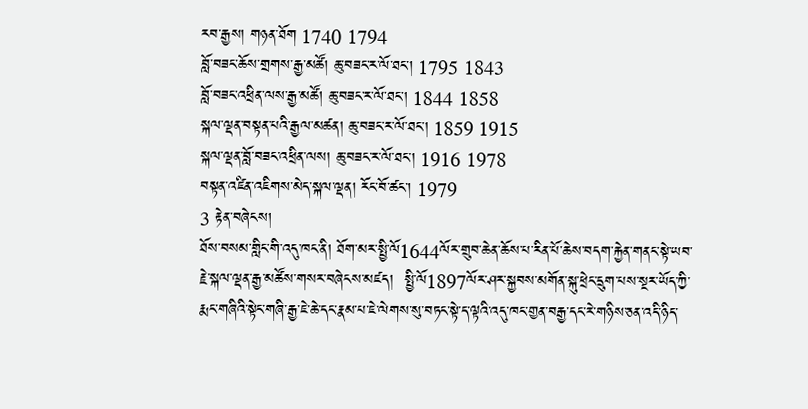རབ་རྒྱས། གཉན་ཐོག 1740 1794
བློ་བཟང་ཆོས་གྲགས་རྒྱ་མཚོ། ཆུ་བཟང་ར་ལོ་ཐང་། 1795 1843
བློ་བཟང་འཕྲིན་ལས་རྒྱ་མཚོ། ཆུ་བཟང་ར་ལོ་ཐང་། 1844 1858
སྐལ་ལྡན་བསྟན་པའི་རྒྱལ་མཚན། ཆུ་བཟང་ར་ལོ་ཐང་། 1859 1915
སྐལ་ལྡན་བློ་བཟང་འཕྲིན་ལས། ཆུ་བཟང་ར་ལོ་ཐང་། 1916 1978
བསྟན་འཛིན་འཇིགས་མེད་སྐལ་ལྡན། རོང་བོ་ཚང་། 1979
3 རྟེན་བཞེངས།
ཐོས་བསམ་གླིང་གི་འདུ་ཁང་ནི། ཐོག་མར་སྤྱི་ལོ1644ལོར་གྲུབ་ཆེན་ཆོས་པ་རིན་པོ་ཆེས་བདག་རྐྱེན་གནང་སྟེ་ཡབ་རྗེ་སྐལ་ལྡན་རྒྱ་མཚོས་གསར་བཞེངས་མཛད།  སྤྱི་ལོ1897ལོར་ཤར་སྐྱབས་མགོན་སྐུ་ཕྲེང་དྲུག་པས་སྔར་ཡོད་ཀྱི་རྨང་གཞིའི་སྟེང་གཞི་རྒྱ་ཇེ་ཆེ་དང་རྣམ་པ་ཇེ་ལེགས་སུ་བཏང་སྟེ་ད་ལྟའི་འདུ་ཁང་གྱན་བརྒྱ་དང་རེ་གཉིས་ཅན་འདི་ཉིད་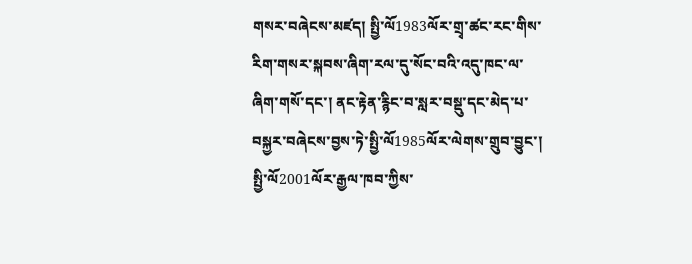གསར་བཞེངས་མཛད། སྤྱི་ལོ1983ལོར་གྲྭ་ཚང་རང་གིས་རིག་གསར་སྐབས་ཞིག་རལ་དུ་སོང་བའི་འདུ་ཁང་ལ་ཞིག་གསོ་དང་། ནང་རྟེན་རྙིང་བ་སླར་བསྡུ་དང་མེད་པ་བསྐྱར་བཞེངས་བྱས་ཏེ་སྤྱི་ལོ1985ལོར་ལེགས་གྲུབ་བྱུང་། སྤྱི་ལོ2001ལོར་རྒྱལ་ཁབ་ཀྱིས་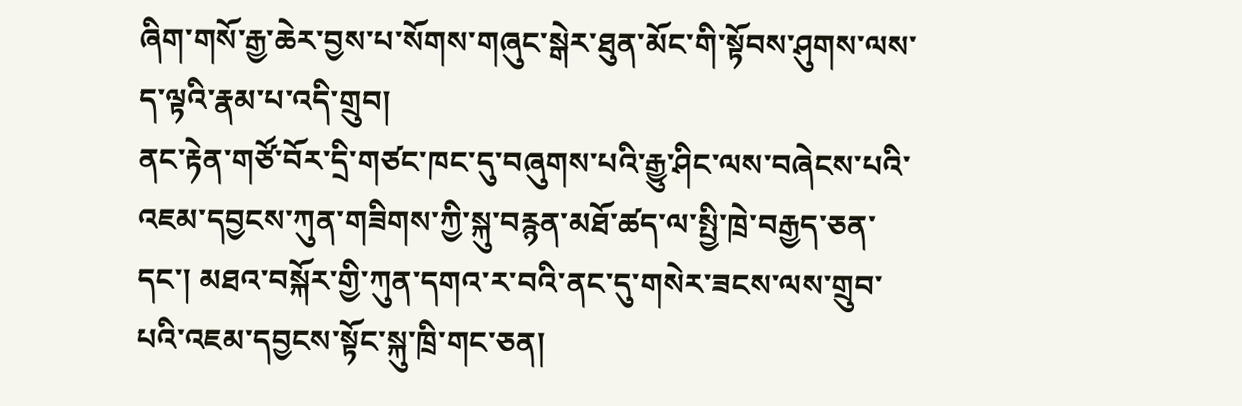ཞིག་གསོ་རྒྱ་ཆེར་བྱས་པ་སོགས་གཞུང་སྒེར་ཐུན་མོང་གི་སྟོབས་ཤུགས་ལས་ད་ལྟའི་རྣམ་པ་འདི་གྲུབ།
ནང་རྟེན་གཙོ་བོར་དྲི་གཙང་ཁང་དུ་བཞུགས་པའི་རྒྱུ་ཤིང་ལས་བཞེངས་པའི་འཇམ་དབྱངས་ཀུན་གཟིགས་ཀྱི་སྐུ་བརྙན་མཐོ་ཚད་ལ་སྤྱི་ཁྲེ་བརྒྱད་ཅན་དང་། མཐའ་བསྐོར་གྱི་ཀུན་དགའ་ར་བའི་ནང་དུ་གསེར་ཟངས་ལས་གྲུབ་པའི་འཇམ་དབྱངས་སྟོང་སྐུ་ཁྲི་གང་ཅན།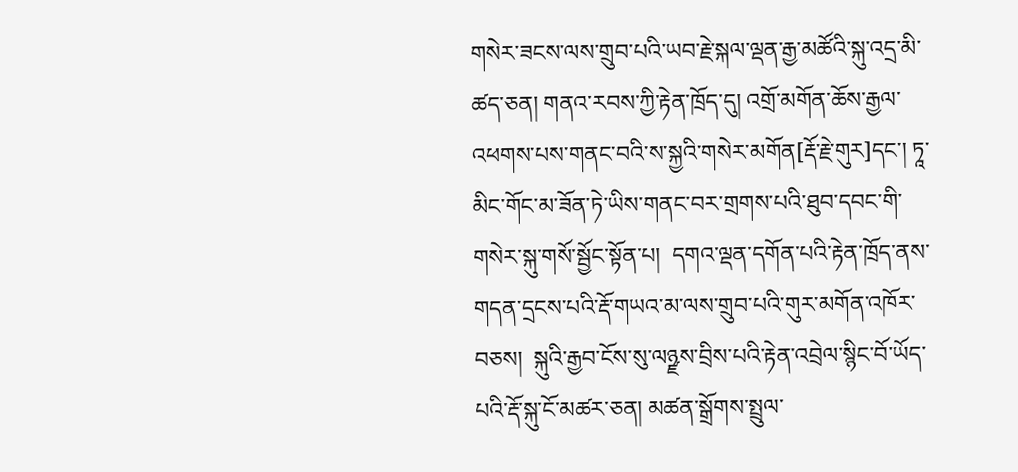གསེར་ཟངས་ལས་གྲུབ་པའི་ཡབ་རྗེ་སྐལ་ལྡན་རྒྱ་མཚོའི་སྐུ་འདྲ་མི་ཚད་ཅན། གནའ་རབས་ཀྱི་རྟེན་ཁྲོད་དུ། འགྲོ་མགོན་ཆོས་རྒྱལ་འཕགས་པས་གནང་བའི་ས་སྐྱའི་གསེར་མགོན[རྡོ་རྗེ་གུར]དང་། ཏཱ་མིང་གོང་མ་ཟོན་ཏེ་ཡིས་གནང་བར་གྲགས་པའི་ཐུབ་དབང་གི་གསེར་སྐུ་གསོ་སྦྱོང་སྟོན་པ།  དགའ་ལྡན་དགོན་པའི་རྟེན་ཁྲོད་ནས་གདན་དྲངས་པའི་རྡོ་གཡའ་མ་ལས་གྲུབ་པའི་གུར་མགོན་འཁོར་བཅས།  སྐུའི་རྒྱབ་ངོས་སུ་ལཉྫས་བྲིས་པའི་རྟེན་འབྲེལ་སྙིང་བོ་ཡོད་པའི་རྡོ་སྐུ་ངོ་མཚར་ཅན། མཚན་སྒྲོགས་སྤྲུལ་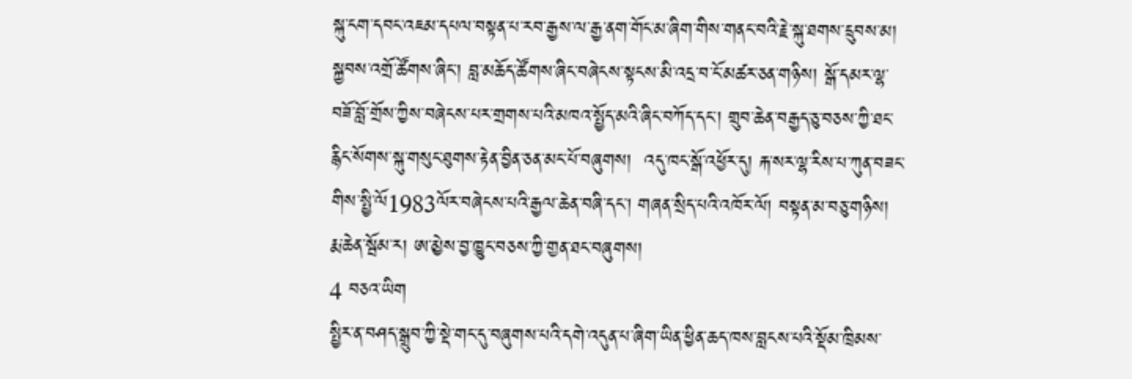སྐུ་ངག་དབང་འཇམ་དཔལ་བསྟན་པ་རབ་རྒྱས་ལ་རྒྱ་ནག་གོང་མ་ཞིག་གིས་གནང་བའི་རྗེ་སྐུ་ཐགས་དྲུབས་མ། སྐྱབས་འགྲོ་ཚོགས་ཞིང་། བླ་མཆོད་ཚོགས་ཞིང་བཞེངས་སྟངས་མི་འདྲ་བ་ངོ་མཚར་ཅན་གཉིས། སྒོ་དམར་ལྷ་བཟོ་བློ་གྲོས་ཀྱིས་བཞེངས་པར་གྲགས་པའི་མཁའ་སྤྱོད་མའི་ཞིང་བཀོད་དང་། གྲུབ་ཆེན་བརྒྱད་ཅུ་བཅས་ཀྱི་ཐང་རྙིང་སོགས་སྐུ་གསུང་ཐུགས་རྟེན་བྱིན་ཅན་མང་པོ་བཞུགས།  འདུ་ཁང་སྒོ་འཕྱོར་དུ། རྐ་སར་ལྷ་རིས་པ་ཀུན་བཟང་གིས་སྤྱི་ལོ1983ལོར་བཞེངས་པའི་རྒྱལ་ཆེན་བཞི་དང་། གཞན་སྲིད་པའི་འཁོར་ལོ། བསྟན་མ་བཅུ་གཉིས། རྨ་ཆེན་སྦོམ་ར། ཨ་མྱེས་བྱ་ཁྱུང་བཅས་ཀྱི་གྱན་ཐང་བཞུགས།
4 བཅའ་ཡིག
སྤྱིར་ན་བཤད་སྒྲུབ་ཀྱི་སྡེ་གང་དུ་བཞུགས་པའི་དགེ་འདུན་པ་ཞིག་ཡིན་ཕྱིན་ཆད་ཁས་བླངས་པའི་སྡོམ་ཁྲིམས་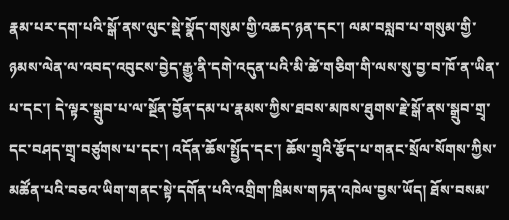རྣམ་པར་དག་པའི་སྒོ་ནས་ལུང་སྡེ་སྣོད་གསུམ་གྱི་འཆད་ཉན་དང་། ལམ་བསླབ་པ་གསུམ་གྱི་ཉམས་ལེན་ལ་འབད་འབུངས་བྱེད་རྒྱུ་ནི་དགེ་འདུན་པའི་མི་ཚེ་གཅིག་གི་ལས་སུ་བྱ་བ་ཁོ་ན་ཡིན་པ་དང་། དེ་ལྟར་སྒྲུབ་པ་ལ་སྔོན་བྱོན་དམ་པ་རྣམས་ཀྱིས་ཐབས་མཁས་ཐུགས་རྗེ་སྒོ་ནས་སྒྲུབ་གྲྭ་དང་བཤད་གྲྭ་བཙུགས་པ་དང་། འདོན་ཆོས་སྤྱོད་དང་། ཆོས་གྲྭའི་རྩོད་པ་གནང་སྲོལ་སོགས་ཀྱིས་མཚོན་པའི་བཅའ་ཡིག་གནང་སྟེ་དགོན་པའི་འགྲིག་ཁྲིམས་གཏན་འཁེལ་བྱས་ཡོད། ཐོས་བསམ་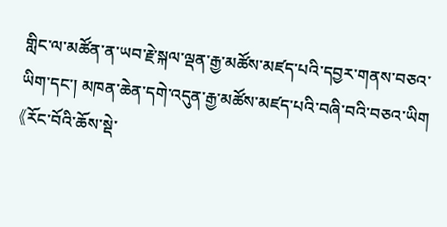གླིང་ལ་མཚོན་ན་ཡབ་རྗེ་སྐལ་ལྡན་རྒྱ་མཚོས་མཛད་པའི་དབྱར་གནས་བཅའ་ཡིག་དང་། མཁན་ཆེན་དགེ་འདུན་རྒྱ་མཚོས་མཛད་པའི་བཞི་བའི་བཅའ་ཡིག《རོང་བོའི་ཆོས་སྡེ་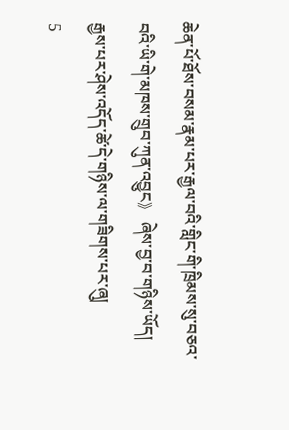ཆེན་པོ་ཐོས་བསམ་རྣམ་པར་རྒྱལ་བའི་གླིང་གི་ཁྲིམས་སུ་བཅའ་བའི་ཡི་གེ་མཁས་གྲུབ་ཀུན་འབྱུང》 ཞེས་བྱ་བ་གཉིས་ཡོད། རྒྱས་པར་ཤེས་འདོད་ཚེ་དེ་གཉིས་ལ་གཟིགས་པར་ཞུ།
5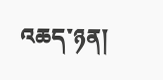འཆད་ཉན།